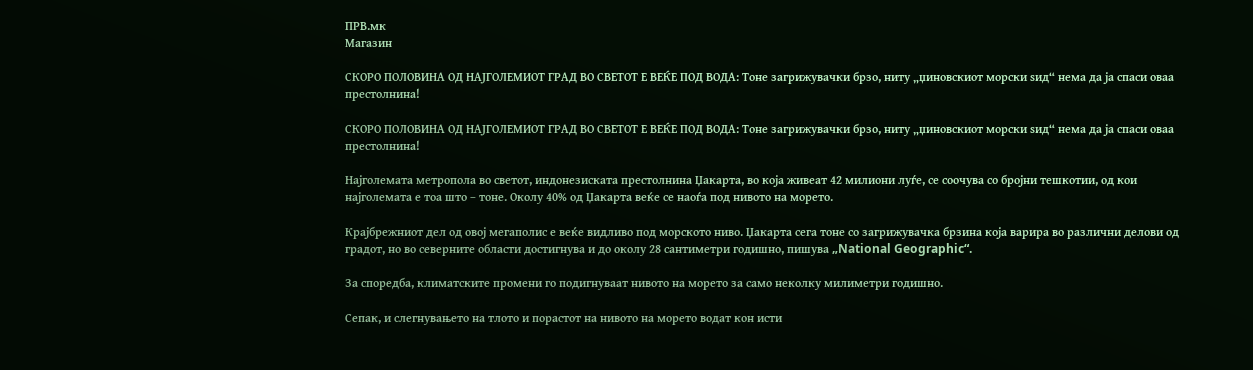ПРВ.мк
Магазин

СКОРО ПОЛОВИНА ОД НАЈГОЛЕМИОТ ГРАД ВО СВЕТОТ Е ВЕЌЕ ПОД ВОДА: Тоне загрижувачки брзо, ниту „џиновскиот морски ѕид“ нема да ја спаси оваа престолнина!

СКОРО ПОЛОВИНА ОД НАЈГОЛЕМИОТ ГРАД ВО СВЕТОТ Е ВЕЌЕ ПОД ВОДА: Тоне загрижувачки брзо, ниту „џиновскиот морски ѕид“ нема да ја спаси оваа престолнина!

Најголемата метропола во светот, индонезиската престолнина Џакарта, во која живеат 42 милиони луѓе, се соочува со бројни тешкотии, од кои најголемата е тоа што – тоне. Околу 40% од Џакарта веќе се наоѓа под нивото на морето.

Крајбрежниот дел од овој мегаполис е веќе видливо под морското ниво. Џакарта сега тоне со загрижувачка брзина која варира во различни делови од градот, но во северните области достигнува и до околу 28 сантиметри годишно, пишува „National Geographic“.

За споредба, климатските промени го подигнуваат нивото на морето за само неколку милиметри годишно.

Сепак, и слегнувањето на тлото и порастот на нивото на морето водат кон исти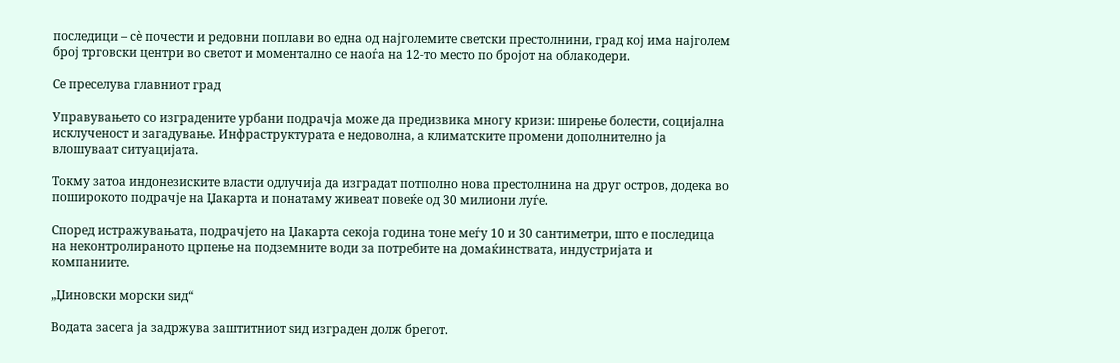последици – сè почести и редовни поплави во една од најголемите светски престолнини, град кој има најголем број трговски центри во светот и моментално се наоѓа на 12-то место по бројот на облакодери.

Се преселува главниот град

Управувањето со изградените урбани подрачја може да предизвика многу кризи: ширење болести, социјална исклученост и загадување. Инфраструктурата е недоволна, а климатските промени дополнително ја влошуваат ситуацијата.

Токму затоа индонезиските власти одлучија да изградат потполно нова престолнина на друг остров, додека во поширокото подрачје на Џакарта и понатаму живеат повеќе од 30 милиони луѓе.

Според истражувањата, подрачјето на Џакарта секоја година тоне меѓу 10 и 30 сантиметри, што е последица на неконтролираното црпење на подземните води за потребите на домаќинствата, индустријата и компаниите.

„Џиновски морски ѕид“

Водата засега ја задржува заштитниот ѕид изграден долж брегот.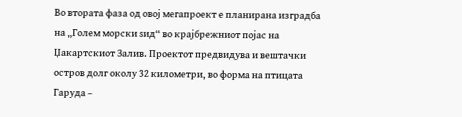Во втората фаза од овој мегапроект е планирана изградба на „Голем морски ѕид“ во крајбрежниот појас на Џакартскиот Залив. Проектот предвидува и вештачки остров долг околу 32 километри, во форма на птицата Гаруда –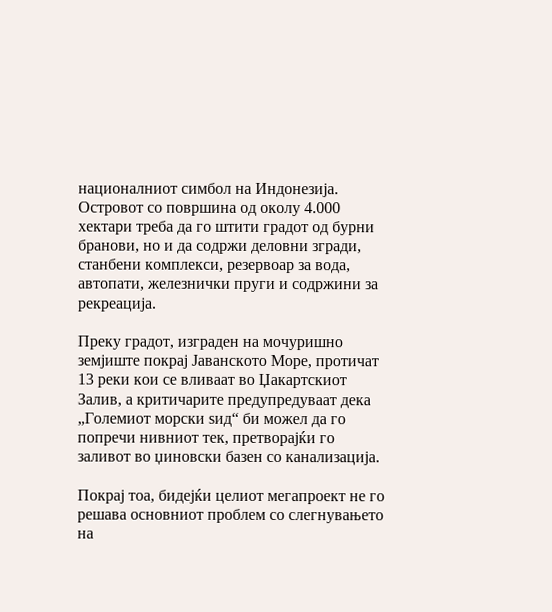националниот симбол на Индонезија. Островот со површина од околу 4.000 хектари треба да го штити градот од бурни бранови, но и да содржи деловни згради, станбени комплекси, резервоар за вода, автопати, железнички пруги и содржини за рекреација.

Преку градот, изграден на мочуришно земјиште покрај Јаванското Море, протичат 13 реки кои се вливаат во Џакартскиот Залив, а критичарите предупредуваат дека „Големиот морски ѕид“ би можел да го попречи нивниот тек, претворајќи го заливот во џиновски базен со канализација.

Покрај тоа, бидејќи целиот мегапроект не го решава основниот проблем со слегнувањето на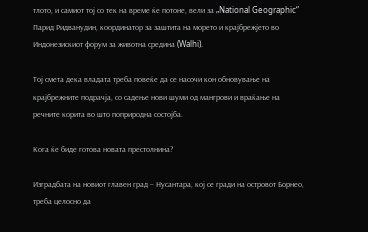тлото, и самиот тој со тек на време ќе потоне, вели за „National Geographic“ Парид Ридванудин, координатор за заштита на морето и крајбрежјето во Индонезискиот форум за животна средина (Walhi).

Тој смета дека владата треба повеќе да се насочи кон обновување на крајбрежните подрачја, со садење нови шуми од мангрови и враќање на речните корита во што поприродна состојба.

Кога ќе биде готова новата престолнина?

Изградбата на новиот главен град – Нусантара, кој се гради на островот Борнео, треба целосно да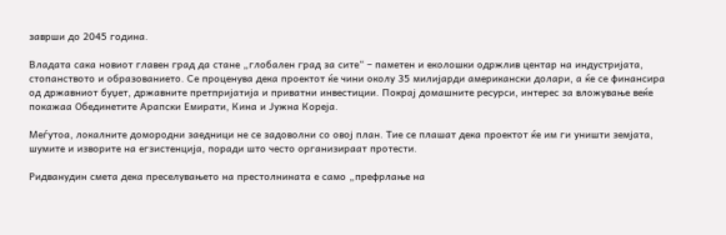заврши до 2045 година.

Владата сака новиот главен град да стане „глобален град за сите“ – паметен и еколошки одржлив центар на индустријата, стопанството и образованието. Се проценува дека проектот ќе чини околу 35 милијарди американски долари, а ќе се финансира од државниот буџет, државните претпријатија и приватни инвестиции. Покрај домашните ресурси, интерес за вложување веќе покажаа Обединетите Арапски Емирати, Кина и Јужна Кореја.

Меѓутоа, локалните домородни заедници не се задоволни со овој план. Тие се плашат дека проектот ќе им ги уништи земјата, шумите и изворите на егзистенција, поради што често организираат протести.

Ридванудин смета дека преселувањето на престолнината е само „префрлање на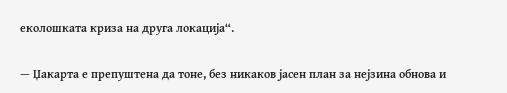еколошката криза на друга локација“.

— Џакарта е препуштена да тоне, без никаков јасен план за нејзина обнова и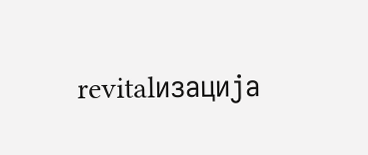revitalизација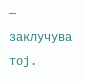— заклучува тој.